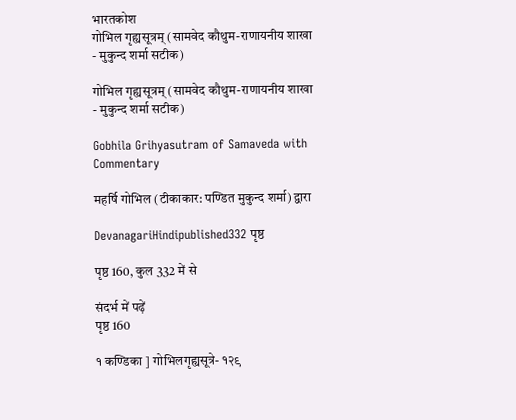भारतकोश
गोभिल गृह्यसूत्रम् (सामवेद कौथुम-राणायनीय शाखा - मुकुन्द शर्मा सटीक)

गोभिल गृह्यसूत्रम् (सामवेद कौथुम-राणायनीय शाखा - मुकुन्द शर्मा सटीक)

Gobhila Grihyasutram of Samaveda with Commentary

महर्षि गोभिल (टीकाकार: पण्डित मुकुन्द शर्मा) द्वारा

DevanagariHindipublished332 पृष्ठ

पृष्ठ 160, कुल 332 में से

संदर्भ में पढ़ें
पृष्ठ 160

१ कण्डिका ] गोभिलगृह्यसूत्रे- १२९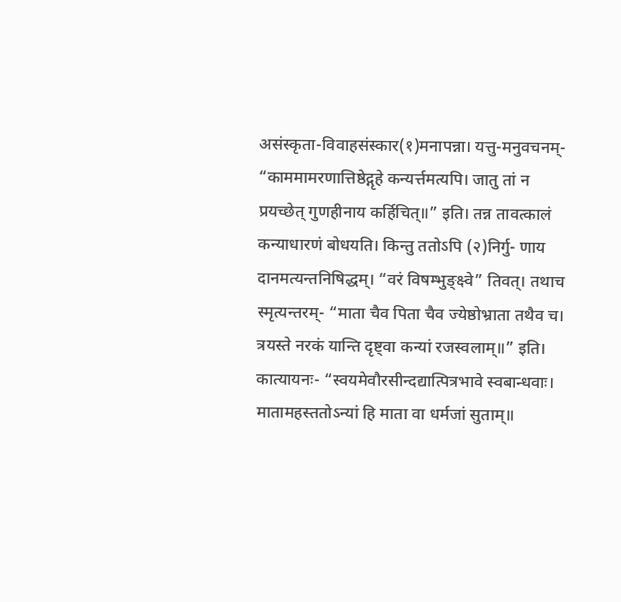असंस्कृता-विवाहसंस्कार(१)मनापन्ना। यत्तु-मनुवचनम्- “काममामरणात्तिष्ठेद्गृहे कन्यर्त्तमत्यपि। जातु तां न प्रयच्छेत् गुणहीनाय कर्हिचित्॥” इति। तन्न तावत्कालं कन्याधारणं बोधयति। किन्तु ततोऽपि (२)निर्गु- णाय दानमत्यन्तनिषिद्धम्। “वरं विषम्भुङ्क्ष्वे” तिवत्। तथाच स्मृत्यन्तरम्- “माता चैव पिता चैव ज्येष्ठोभ्राता तथैव च। त्रयस्ते नरकं यान्ति दृष्ट्वा कन्यां रजस्वलाम्॥” इति। कात्यायनः- “स्वयमेवौरसीन्दद्यात्पित्रभावे स्वबान्धवाः। मातामहस्ततोऽन्यां हि माता वा धर्मजां सुताम्॥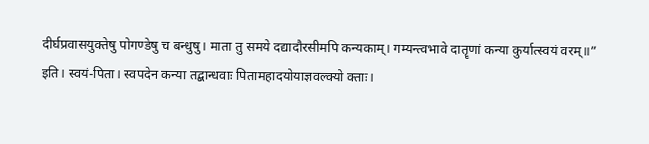दीर्घप्रवासयुक्तेषु पोगण्डेषु च बन्धुषु। माता तु समये दद्यादौरसीमपि कन्यकाम्। गम्यन्त्वभावे दातॄणां कन्या कुर्यात्स्वयं वरम्॥” इति। स्वयं-पिता। स्वपदेन कन्या तद्बान्धवाः पितामहादयोयाज्ञवल्क्यो क्ताः।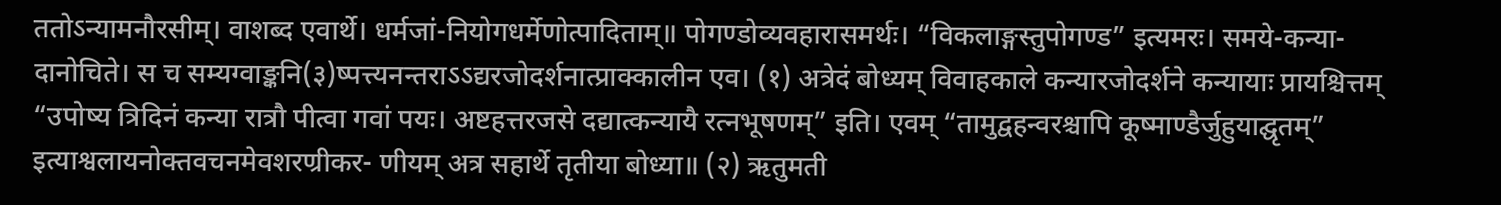ततोऽन्यामनौरसीम्। वाशब्द एवार्थे। धर्मजां-नियोगधर्मेणोत्पादिताम्॥ पोगण्डोव्यवहारासमर्थः। “विकलाङ्गस्तुपोगण्ड” इत्यमरः। समये-कन्या- दानोचिते। स च सम्यग्वाङ्कनि(३)ष्पत्त्यनन्तराऽऽद्यरजोदर्शनात्प्राक्कालीन एव। (१) अत्रेदं बोध्यम् विवाहकाले कन्यारजोदर्शने कन्यायाः प्रायश्चित्तम् “उपोष्य त्रिदिनं कन्या रात्रौ पीत्वा गवां पयः। अष्टहत्तरजसे दद्यात्कन्यायै रत्नभूषणम्” इति। एवम् “तामुद्वहन्वरश्चापि कूष्माण्डैर्जुहुयाद्घृतम्” इत्याश्वलायनोक्तवचनमेवशरण्रीकर- णीयम् अत्र सहार्थे तृतीया बोध्या॥ (२) ऋतुमती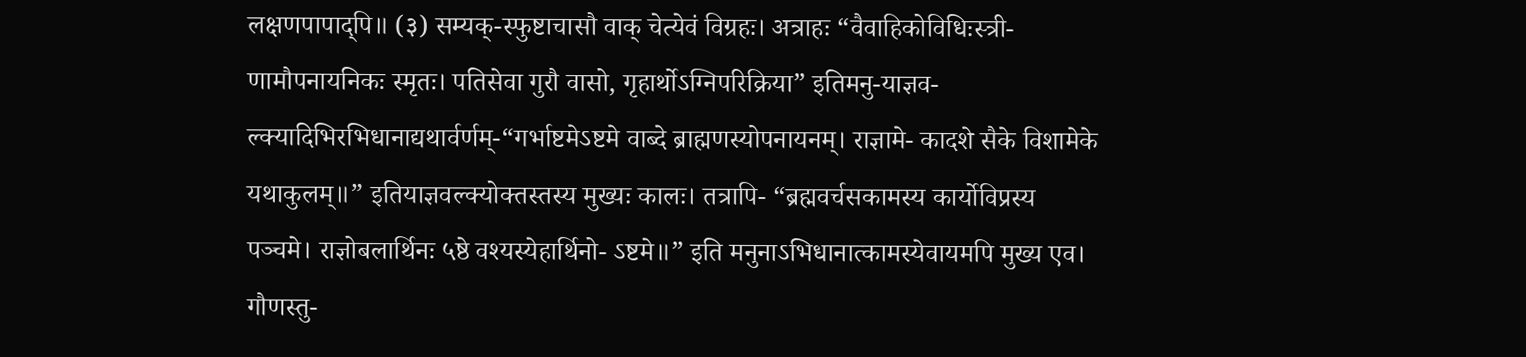लक्षणपापाद्पि॥ (३) सम्यक्-स्फुष्टाचासौ वाक् चेत्येवं विग्रहः। अत्राहः “वैवाहिकोविधिःस्त्री- णामौपनायनिकः स्मृतः। पतिसेवा गुरौ वासो, गृहार्थोऽग्निपरिक्रिया” इतिमनु-याज्ञव- ल्क्यादिभिरभिधानाद्यथार्वर्णम्-“गर्भाष्टमेऽष्टमे वाब्दे ब्राह्मणस्योपनायनम्। राज्ञामे- कादशे सैके विशामेके यथाकुलम्॥” इतियाज्ञवल्क्योक्तस्तस्य मुख्यः कालः। तत्रापि- “ब्रह्मवर्चसकामस्य कार्योविप्रस्य पञ्चमे। राज्ञोबलार्थिनः ५ष्ठे वश्यस्येहार्थिनो- ऽष्टमे॥” इति मनुनाऽभिधानात्कामस्येवायमपि मुख्य एव। गौणस्तु-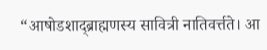“आषोडशाद्ब्राह्मणस्य सावित्री नातिवर्त्तते। आ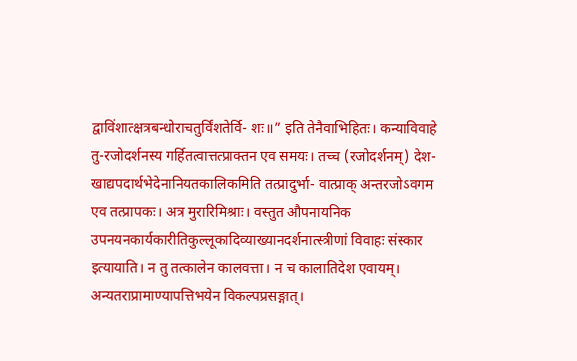द्वाविंशात्क्षत्रबन्धोराचतुर्विंशतेर्वि- शः॥” इति तेनैवाभिहितः। कन्याविवाहे तु-रजोदर्शनस्य गर्हितत्वात्तत्प्राक्तन एव समयः। तच्च (रजोदर्शनम्) देश-खाद्यपदार्थभेदेनानियतकालिकमिति तत्प्रादुर्भा- वात्प्राक् अन्तरजोऽवगम एव तत्प्रापकः। अत्र मुरारिमिश्राः। वस्तुत औपनायनिक उपनयनकार्यकारीतिकुल्लूकादिव्याख्यानदर्शनात्स्त्रीणां विवाहः संस्कार इत्यायाति। न तु तत्कालेन कालवत्ता। न च कालातिदेश एवायम्। अन्यतराप्रामाण्यापत्तिभयेन विकल्पप्रसङ्गात्।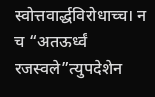स्वोत्तवार्द्धविरोधाच्च। न च “अतऊर्ध्वं रजस्वले”त्युपदेशेन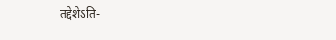तद्देशेऽति-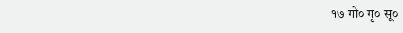१७ गो० गृ० सू०